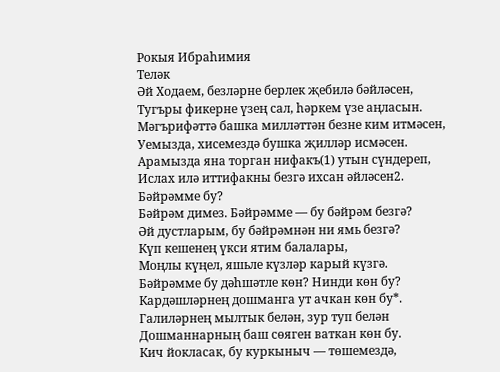Рокыя Ибраһимия
Теләк
Әй Ходаем, безләрне берлек җебилә бәйләсен,
Тугъры фикерне үзең сал, һәркем үзе аңласын.
Мәгърифәттә башка милләттән безне ким итмәсен,
Уемызда, хисемездә бушка җилләр исмәсен.
Арамызда яна торган нифакъ(1) утын сүндереп,
Ислах илә иттифакны безгә ихсан әйләсен2.
Бәйрәмме бу?
Бәйрәм димез. Бәйрәмме — бу бәйрәм безгә?
Әй дустларым, бу бәйрәмнән ни ямь безгә?
Күп кешенең үкси ятим балалары,
Моңлы күңел, яшьле күзләр карый күзгә.
Бәйрәмме бу дәһшәтле көн? Нинди көн бу?
Кардәшләрнең дошманга ут ачкан көн бу*.
Галиләрнең мылтык белән, зур туп белән
Дошманнарның баш сөяген ваткан көн бу.
Кич йокласак, бу куркыныч — төшемездә,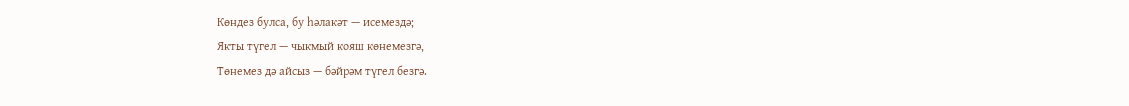Көндез булса, бу һәлакәт — исемездә;
Якты түгел — чыкмый кояш көнемезгә,
Төнемез дә айсыз — бәйрәм түгел безгә.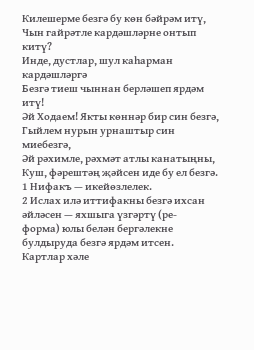Килешерме безгә бу көн бәйрәм итү,
Чын гайрәтле кардәшләрне онтып китү?
Инде, дустлар, шул каһарман кардәшләргә
Безгә тиеш чыннан берләшеп ярдәм итү!
Әй Ходаем! Якты көннәр бир син безгә,
Гыйлем нурын урнаштыр син миебезгә,
Әй рәхимле, рәхмәт атлы канатыңны,
Куш, фәрештәң җәйсен иде бу ел безгә.
1 Нифакъ — икейөзлелек.
2 Ислах илә иттифакны безгә ихсан әйләсен — яхшыга үзгәртү (ре-
форма) юлы белән бергәлекне булдыруда безгә ярдәм итсен.
Картлар хәле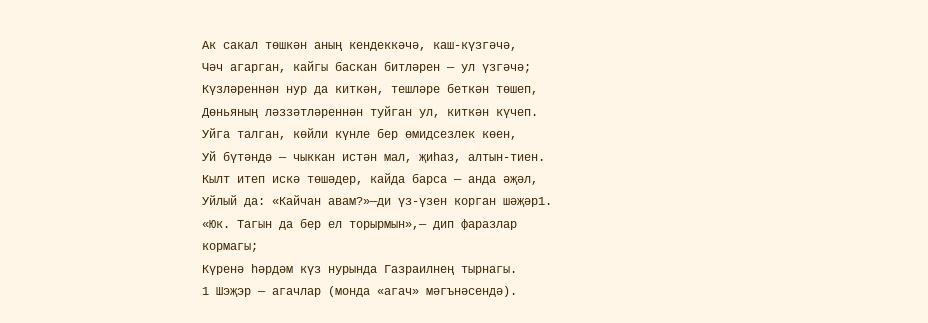Ак сакал төшкән аның кендеккәчә, каш-күзгәчә,
Чәч агарган, кайгы баскан битләрен — ул үзгәчә;
Күзләреннән нур да киткән, тешләре беткән төшеп,
Дөньяның ләззәтләреннән туйган ул, киткән күчеп.
Уйга талган, көйли күнле бер өмидсезлек көен,
Уй бүтәндә — чыккан истән мал, җиһаз, алтын-тиен.
Кылт итеп искә төшәдер, кайда барса — анда әҗәл,
Уйлый да: «Кайчан авам?»—ди үз-үзен корган шәҗәр1.
«Юк. Тагын да бер ел торырмын»,— дип фаразлар
кормагы;
Күренә һәрдәм күз нурында Газраилнең тырнагы.
1 Шэҗэр — агачлар (монда «агач» мәгънәсендә).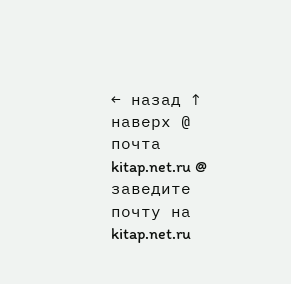← назад ↑ наверх @ почта kitap.net.ru @ заведите почту на kitap.net.ru